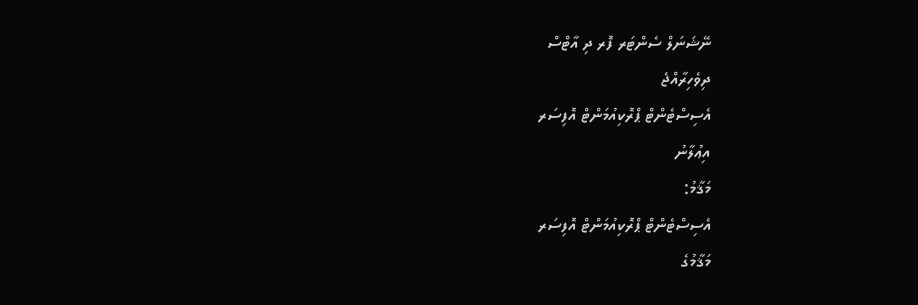ނޭޝަނަލް ސެންޓަރ ފޮރ ދި އާޓްސް
ދިވެހިރާއްޖެ
އެސިސްޓެންޓް ޕްރޮކިއުމަންޓް އޮފިސަރ
އިޢުލާނު
މަޤާމު:
އެސިސްޓެންޓް ޕްރޮކިއުމަންޓް އޮފިސަރ
މަޤާމުގެ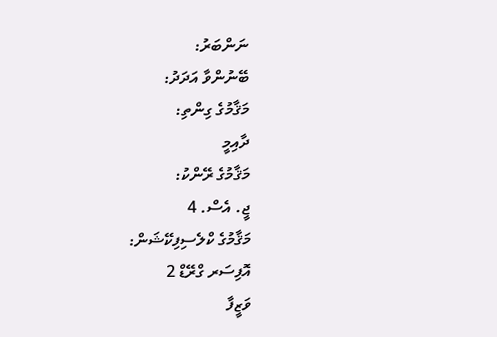ނަންބަރު:
ބޭނުންވާ އަދަދު:
މަޤާމުގެ ގިންތި:
ދާއިމީ
މަޤާމުގެ ރޭންކު:
ޖީ. އެސް. 4
މަޤާމުގެ ކްލެސިފިކޭޝަން:
އޮފިސަރ ގްރޭޑް 2
ވަޒީފާ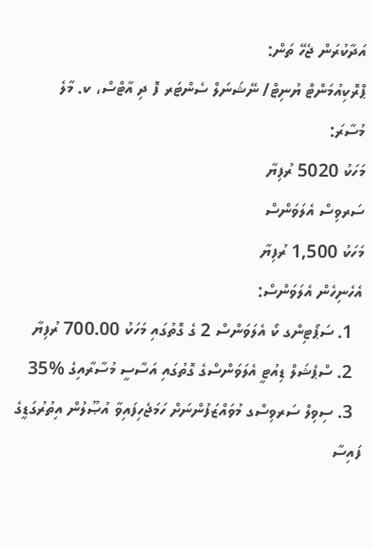އަދާކުރަން ޖެހޭ ތަން:
ޕްރޮކިއުމަންޓް ޔުނިޓް/ ނޭޝަނަލް ސެންޓަރ ފޮ ދި އާޓްސް، ކ. މާލެ
މުސާރަ:
މަހަކު 5020 ރުފިޔާ
ސަރވިސް އެލަވަންސް
މަހަކު 1,500 ރުފިޔާ
އެހެނިހެން އެލަވަންސް:
  1. ސަޕޯޓިންގ ކޯ އެލަވަންސް 2 ގެ ގޮތުގައި މަހަކު 700.00 ރުފިޔާ
  2. ސްޕެޝަލް ޑިއުޓީ އެލަވަންސްގެ ގޮތުގައި އަސާސީ މުސާރާއިގެ %35
  3. ސިވިލް ސަރވިސްގ މުވައްޒަފުންނަށް ހަމަޖެހިފައިވާ އުޞޫލުން އިތުރުގަޑީގެ ފައިސާ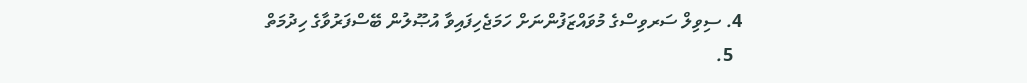4. ސިވިލް ސަރވިސްގެ މުވައްޒަފުންނަށް ހަމަޖެހިފައިވާ އުޞޫލުން ބޭސްފަރުވާގެ ހިދުމަތް
  5.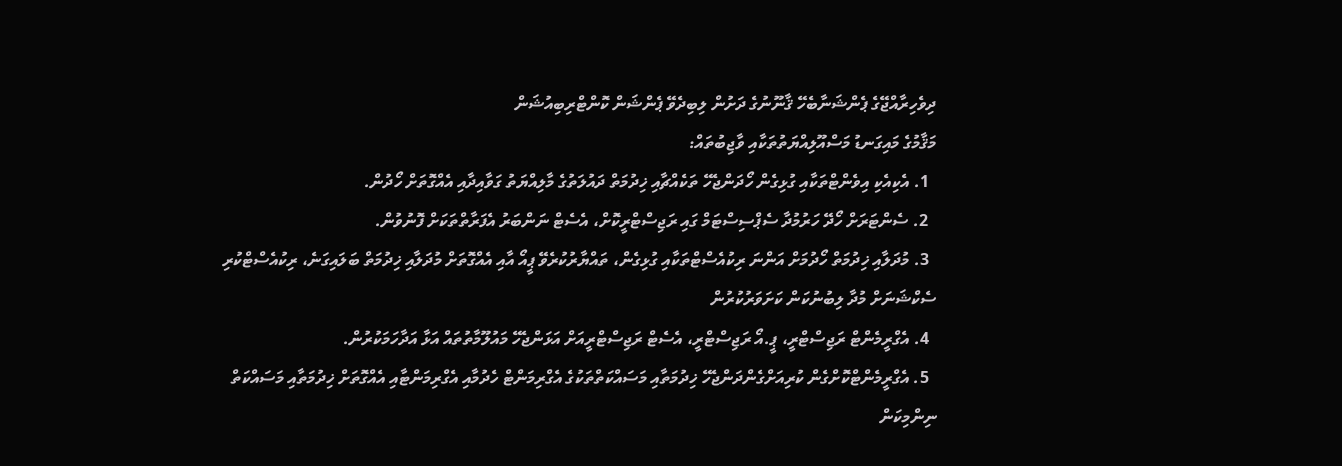ދިވެހިރާއްޖޭގެ ޕެންޝަނާބެހޭ ޤާނޫނުގެ ދަށުން ލިބިދެވޭ ޕެންޝަން ކޮންޓްރިބިއުޝަން
މަޤާމުގެ މައިގަނޑު މަސްއޫލިއްޔަތުތަކާއި ވާޖިބުތައް:
  1. އެކިއެކި އިވެންޓްތަކާއި ގުޅިގެން ހޯދަންޖެހޭ ތަކެއްޗާއި ޚިދުމަތް ދައުލަތުގެ މާލިއްޔަތު ގަވާއިދާއި އެއްގޮތަށް ހޯދުން.
  2. ސެންޓަރަށް ހޯދޭ ހަރުމުދާ ސެޕްސިސްޓަމް ގައި ރަޖިސްޓްރީކޮށް، އެސެޓް ނަންބަރު އެފަރާތްތަކަށް ފޮނުވުން.
  3. މުދަލާއި ޚިދުމަތް ހޯދުމަށް އަންނަ ރިކުއެސްޓްތަކާއި ގުޅިގެން، ތައްޔާރުކުރެވޭ ޕީއޯ އާއި އެއްގޮތަށް މުދަލާއި ޚިދުމަތް ބަލައިގަނެ، ރިކުއެސްޓްކުރި ސެކްޝަނަށް މުދާ ލިބުނުކަން ކަށަވަރުކުރުން
  4. އެގްރީމެންޓް ރަޖިސްޓްރީ، ޕީ.އޯ ރަޖިސްޓްރީ، އެސެޓް ރަޖިސްޓްރީއަށް އަޅަންޖެހޭ މައުލޫމާތުތައް އަޅާ އަދާހަމަކުރުން.
  5. އެގްރީމެންޓްކޮށްގެން ކުރިއަށްގެންދަންޖެހޭ ޚިދުމަތާއި މަސައްކަތްތަކުގެ އެގްރިމަންޓް ހެދުމާއި އެގްރިމަންޓާއި އެއްގޮތަށް ޚިދުމަތާއި މަސައްކަތް ނިންމިކަން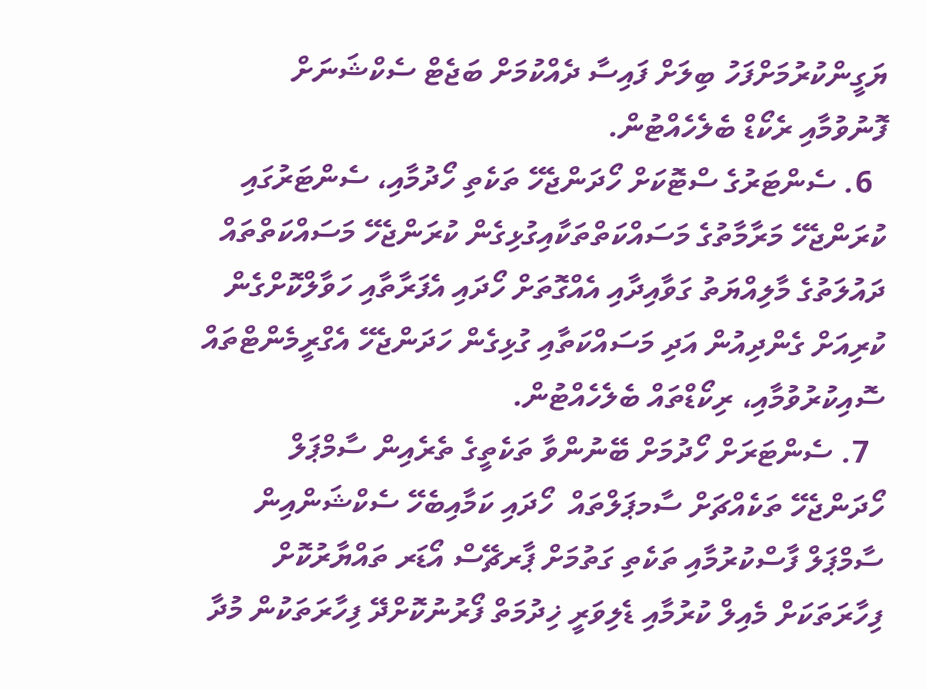ޔަގީންކުރުމަށްފަހު ބިލަށް ފައިސާ ދެއްކުމަށް ބަޖެޓް ސެކްޝަނަށް ފޮނުވުމާއި ރެކޯޑް ބެލެހެއްޓުން.
  6. ސެންޓަރުގެ ސްޓޮކަށް ހޯދަންޖެހޭ ތަކެތި ހޯދުމާއި، ސެންޓަރުގައި ކުރަންޖެހޭ މަރާމާތުގެ މަސައްކަތްތަކާއިގުޅިގެން ކުރަންޖެހޭ މަސައްކަތްތައް ދައުލަތުގެ މާލިއްޔަތު ގަވާއިދާއި އެއްގޮތަށް ހޯދައި އެފަރާތާއި ހަވާލްކޮށްގެން ކުރިއަށް ގެންދިއުން އަދި މަސައްކަތާއި ގުޅިގެން ހަދަންޖެހޭ އެގްރީމެންޓްތައް ސޮއިކުރުވުމާއި، ރިކޯޑްތައް ބެލެހެއްޓުން.
  7. ސެންޓަރަށް ހޯދުމަށް ބޭނުންވާ ތަކެތީގެ ތެރެއިން ސާމްޕަލް ހޯދަންޖެހޭ ތަކެއްޗަށް ސާމޕަލްތައް  ހޯދައި ކަމާއިބެހޭ ސެކްޝަންއިން ސާމްޕަލް ފާސްކުރުމާއި ތަކެތި ގަތުމަށް ޕާރޗޭސް އޯޑަރ ތައްޔާރުކޮށް ފިހާރަތަކަށް މެއިލް ކުރުމާއި ޑެލިވަރީ ޚިދުމަތް ފޯރުނުކޮށްދޭ ފިހާރަތަކުން މުދާ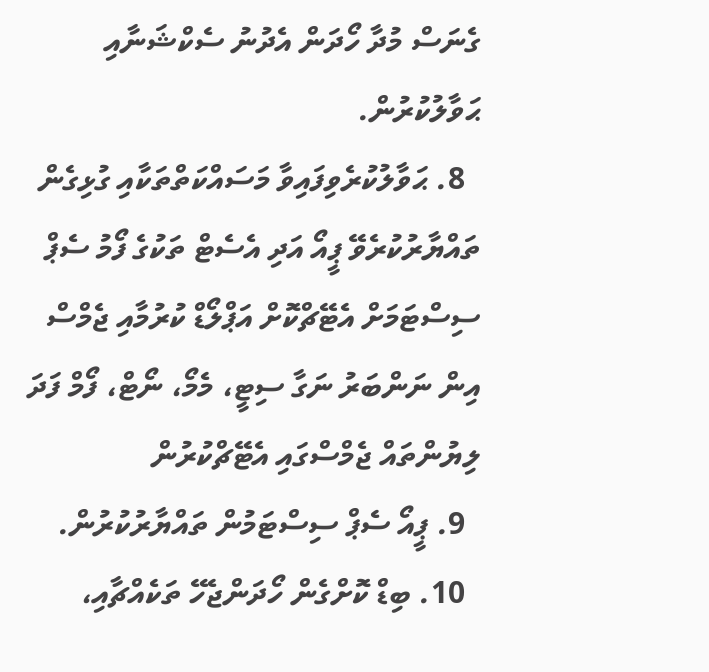ގެނަސް މުދާ ހޯދަން އެދުނު ސެކްޝަނާއި ޙަވާލުކުރުން.
  8. ޙަވާލުކުރެވިފައިވާ މަސައްކަތްތަކާއި ގުޅިގެން ތައްޔާރުކުރެވޭ ޕީއޯ އަދި އެސެޓް ތަކުގެ ފޯމު ސެޕް ސިސްޓަމަށް އެޓޭޗްކޮށް އަޕްލޯޑް ކުރުމާއި ޖެމްސް އިން ނަންބަރު ނަގާ ސިޓީ، މެމޯ، ނޯޓް، ފޯމް ފަދަ ލިޔުންތައް ޖެމްސްގައި އެޓޭޗްކުރުން
  9. ޕީއޯ ސެޕް ސިސްޓަމުން ތައްޔާރުކުރުން.
  10. ބިޑް ކޮށްގެން ހޯދަންޖެހޭ ތަކެއްޗާއި،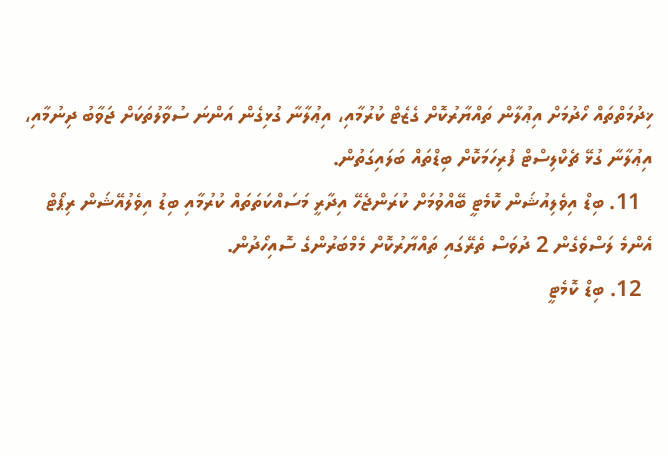ޚިދުމަތްތައް ހޯދުމަށް އިޢުލާން ތައްޔާރުކޮށް ގެޒެޓް ކުރުމާއި، އިޢުލާނާ ގުޅިގެން އަންނަ ސުވާލުތަކަށް ޖަވާބު ދިނުމާއި، އިޢުލާނާ ގުޅޭ ޗެކްލިސްޓް ފުރިހަމަކޮށް ބިޑްތައް ބަލައިގަތުން.
  11. ބިޑް އިވެލިއުޝަން ކޮމެޓީ ބޭއްވުމަށް ކުރަންޖެހޭ އިދާރީ މަސައްކަތަތައް ކުރުމާއި ބިޑު އިވެލުއޭޝަން ރިޕޯޓް އެންމެ ލަސްވެގެން 2 ދުވަސް ތެރޭގައި ތައްޔާރުކޮށް މެމްބަރުންގެ ސޮއިހޯދުން.
  12. ބިޑް ކޮމެޓީ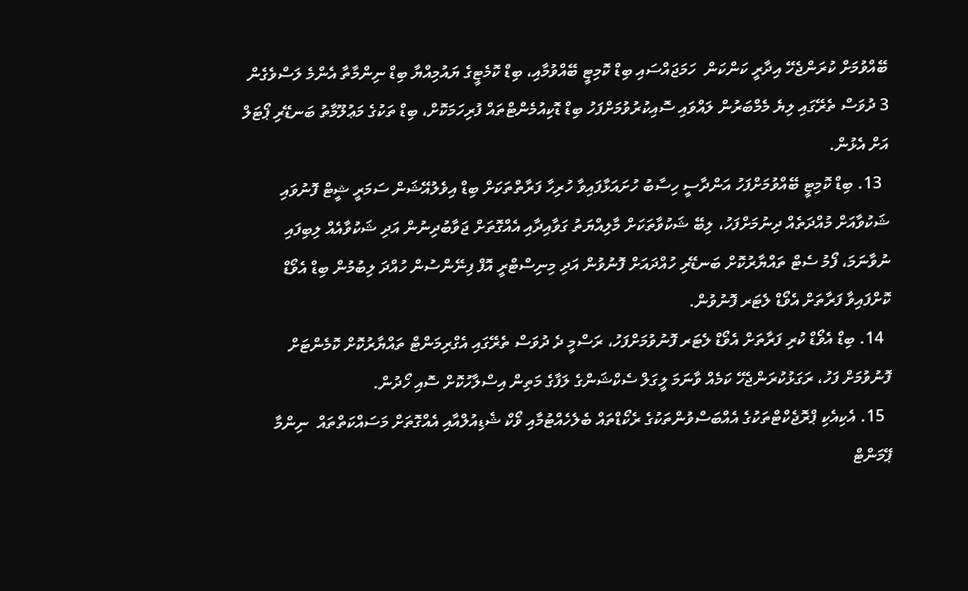ބޭއްވުމަށް ކުރަންޖެހޭ އިދާރީ ކަންކަން  ހަމަޖައްސައި ބިޑް ކޮމިޓީ ބޭއްވުމާއި، ބިޑް ކޮމެޓީގެ ޔައުމިއްޔާ ބިޑް ނިންމާތާ އެންމެ ލަސްވެގެން 3 ދުވަސް ތެރޭގައި ލިޔެ މެމްބަރުން ލައްވައި ސޮއިކުރުވުމަށްފަހު ބިޑް ޑޮކިއުމެންޓްތައް ފުރިހަމަކޮށް، ބިޑް ތަކުގެ މަޢުލޫމާތު ބަނޑޭރި ޕޯޓަލް އަށް އެޅުން.
  13. ބިޑް ކޮމިޓީ ބޭއްވުމަށްފަހު އަންދާސީ ހިސާބު ހުށައަޅާފައިވާ ހުރިހާ ފަރާތްތަކަށް ބިޑް އިވެލުއޭޝަން ސަމަރީ ޝީޓް ފޮނުވައި ޝަކުވާއަށް މުއްދަތެއް ދިނުމަށްފަހު، ލިބޭ ޝަކުވާތަކަށް މާލިއްޔަތު ގަވާއިދާއި އެއްގޮތަށް ޖަވާބުދިނުން އަދި ޝަކުވާއެއް ލިބިފައި ނުވާނަމަ، ފޯމު ސެޓް ތައްޔާރުކޮށް ބަނޑޭރި ހުއްދައަށް ފޮނުވުން އަދި މިނިސްޓްރީ އޮފް ފިނޭންސުން ހުއްދަ ލިބުމުން ބިޑް އެވޯޑް ކޮށްފައިވާ ފަރާތަށް އެވޯޑް ލެޓަރ ފޮނުވުން.
  14. ބިޑް އެވޯޑް ކުރި ފަރާތަށް އެވޯޑް ލެޓަރ ފޮނުވުމަށްފަހު، ރަސްމީ ދެ ދުވަސް ތެރޭގައި އެގްރިމަންޓް ތައްޔާރުކޮށް ކޮމެންޓަށް ފޮނުވުމަށް ފަހު، ރަގަޅުކުރަންޖެހޭ ކަމެއް ވާނަމަ ލީގަލް ސެކްޝަންގެ ލަފާގެ މަތިން އިސްލާހުކޮށް ސޮއި ހޯދުން.
  15. އެކިއެކި ޕްރޮޖެކްޓްތަކުގެ އެއްބަސްވުންތަކުގެ ރެކޯޑްތައް ބެލެހެއްޓުމާއި ވޯކް ޝެޑިއުލްއާއި އެއްގޮތަށް މަސައްކަތްތައް  ނިންމާ ޕޭމަންޓް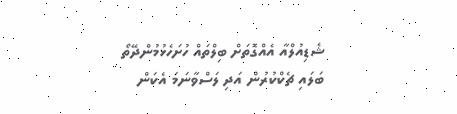ޝެޑިއުލްއާ އެއްގޮތަށް ބިލްތައް ހުށަހެޅުމުންދޭތޯ ބަލައި ޗެކްކުރުން އަދި ލަސްވާނަމަ އެކަން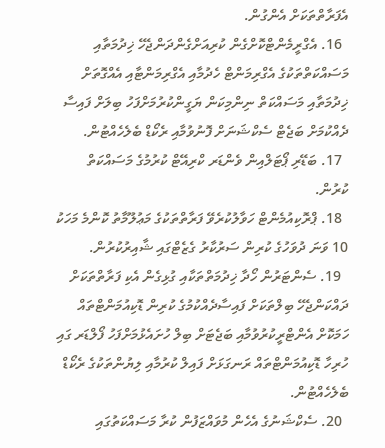އެފަރާތްތަކަށް އެންގުން.
  16. އެގްރީމެންޓްކޮށްގެން ކުރިއަށްގެންދަންޖެހޭ ޚިދުމަތާއި މަސައްކަތްތަކުގެ އެގްރިމަންޓް ހެދުމާއި އެގްރިމަންޓާއި އެއްގޮތަށް ޚިދުމަތާއި މަސައްކަތް ނިންމިކަން ޔަގީންކުރުމަށްފަހު ބިލަށް ފައިސާ ދެއްކުމަށް ބަޖެޓް ސެކްޝަނަށް ފޮނުވުމާއި ރެކޯޑް ބެލެހެއްޓުން.
  17. ބަޑޭރި ޕޯޓަލްއިން ވެންޑަރ ކްރިއޭޓް ކުރުމުގެ މަސައްކަތް ކުރުން.
  18. ޕްރޮކިއުމެންޓް ހަވާލުކުރެވޭ ފަރާތްތަކުގެ މަޢުލޫމާތު ކޮންމެ މަހަކު 10 ވަނަ ދުވަހުގެ ކުރިން ސަރުކާރު ގެޒެޓްގައި ޝާއިރުކުރުން.
  19. ސެންޓަރުން ހޯދާ ޚިދުމަތްތަކާއި ގުޅިގެން އެކި ފަރާތްތަކަށް ދައްކަންޖެހޭ ބިލްތަކަށް ފައިސާދެއްކުމުގެ ކުރިން ޑޮކިއުމަންޓްތައް ހަމަކޮށް އެންޓްރީކުރުވުމާއި ބަޖެޓަށް ބިލް ހުށައެޅުމަށްފަހު ފޯލްޑަރ ގައި ހުރިހާ ޑޮކިއުމަންޓްތައް ރަނގަޅަށް ފައިލް ކުރުމާއި ލިޔުންތަކުގެ ރެކޯޑް ބެލެހެއްޓުން.
  20. ސެކްޝަނުގެ އެހެން މުވައްޒަފުން ކުރާ މަސައްކަތުގައި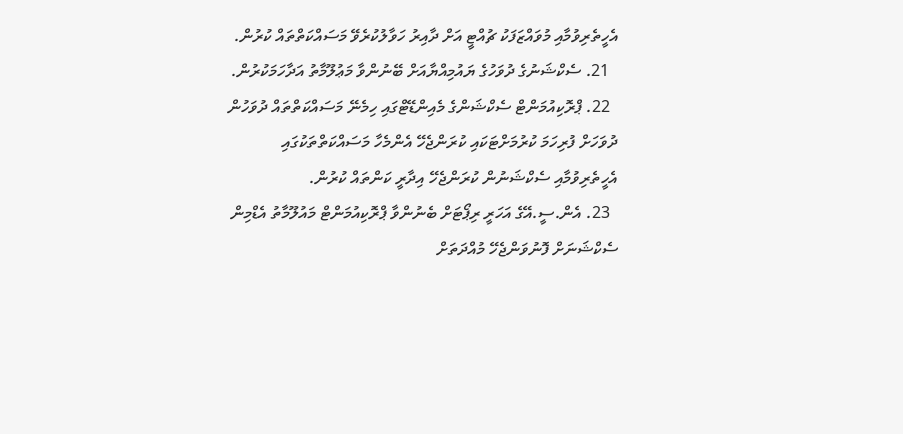އެހީތެރިވުމާއި މުވައްޒަފަކު ޗުއްޓީ އަށް ދާއިރު ހަވާލުކުރެވޭ މަސައްކަތްތައް ކުރުން.
  21. ސެކްޝަނުގެ ދުވަހުގެ ޔައުމިއްޔާއަށް ބޭނުންވާ މަޢުލޫމާތު އަދާހަމަކުރުން.
  22. ޕްރޮކިއުމަންޓް ސެކްޝަންގެ މެއިންޑޭޓްގައި ހިމެނޭ މަސައްކަތްތައް ދުވަހުން ދުވަހަށް ފުރިހަމަ ކުރުމަށްޓަކައި ކުރަންޖެހޭ އެންމެހާ މަސައްކަތްތަކުގައި އެހީތެރިވުމާއި ސެކްޝަނުން ކުރަންޖެހޭ އިދާރީ ކަންތައް ކުރުން.
  23. އެން.ސީ.އޭގެ އަހަރީ ރިޕޯޓަށް ބެނުންވާ ޕްރޮކިއުމަންޓް މައުލޫމާތު އެޑްމިން ސެކްޝަނަށް ފޮނުވަންޖެހޭ މުއްދަތަށް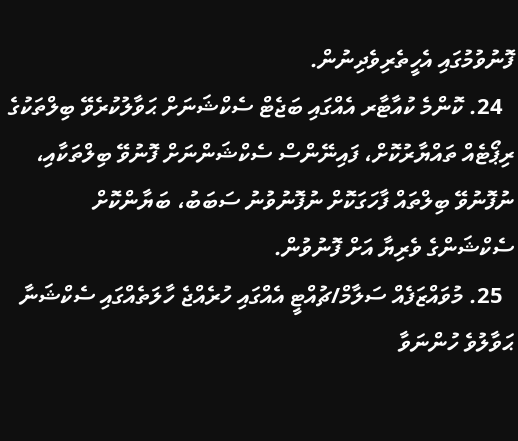ފޮނުވުމުގައި އެހީތެރިވެދިނުން.
  24. ކޮންމެ ކުއާޓާރ އެއްގައި ބަޖެޓް ސެކްޝަނަށް ޙަވާލުކުރެވޭ ބިލްތަކުގެ ރިޕޯޓެއް ތައްޔާރުކޮށް، ފައިނޭންސް ސެކްޝަންނަށް ފޮނުވޭ ބިލްތަކާއި، ނުފޮނުވޭ ބިލްތައް ފާހަގަކޮށް ނުފޮނުވުނު ސަބަބު، ބަޔާންކޮށް ސެކްޝަންގެ ވެރިޔާ އަށް ފޮނުވުން.
  25. މުވައްޒަފެއް ސަލާމް/ޗުއްޓީ އެއްގައި ހުރެއްޖެ ހާލަތެއްގައި ސެކްޝަނާ ޙަވާލުވެ ހުންނަވާ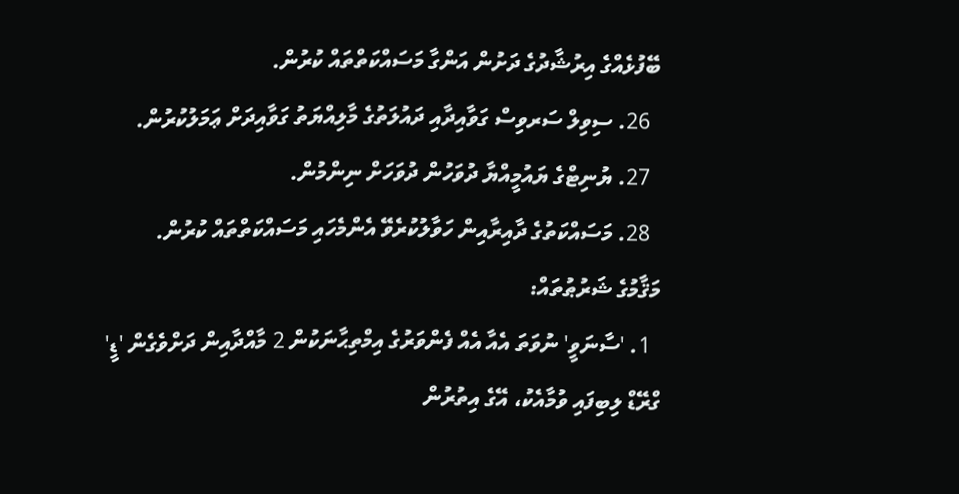ބޭފުޅެއްގެ އިރުޝާދުގެ ދަށުން އަންގާ މަސައްކަތްތައް ކުރުން.
  26. ސިވިލް ސަރވިސް ގަވާއިދާއި ދައުލަތުގެ މާލިއްޔަތު ގަވާއިދަށް ޢަމަލުކުރުން.
  27. ޔުނިޓްގެ ޔައުމީއްޔާ ދުވަހުން ދުވަހަށް ނިންމުން.
  28. މަސައްކަތުގެ ދާއިރާއިން ހަވާލުކުރެވޭ އެންމެހައި މަސައްކަތްތައް ކުރުން.
މަޤާމުގެ ޝަރުޠުތައް:
  1. 'ސާނަވީ' ނުވަތަ އެއާ އެއް ފެންވަރުގެ އިމްތިޙާނަކުން 2 މާއްދާއިން ދަށްވެގެން 'ޑީ' ގްރޭޑް ލިބިފައި ވުމާއެކު، އޭގެ އިތުރުން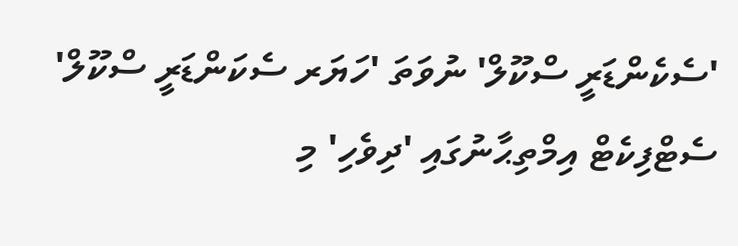'ސެކެންޑަރީ ސްކޫލް' ނުވަތަ 'ހަޔަރ ސެކަންޑަރީ ސްކޫލް' ސެޓްފިކެޓް އިމްތިޙާނުގައި 'ދިވެހި' މި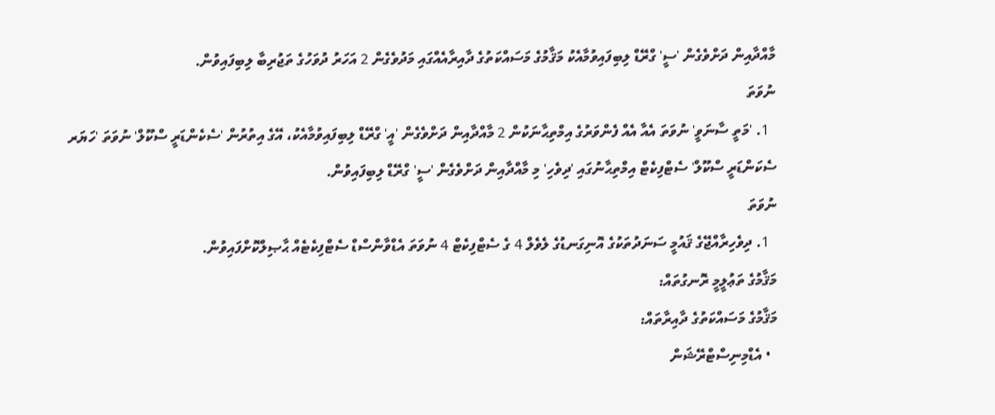މާއްދާއިން ދަށްވެގެން 'ސީ' ގްރޭޑް ލިބިފައިވުމާއެކު މަޤާމުގެ މަސައްކަތުގެ ދާއިރާއެއްގައި މަދުވެގެން 2 އަހަރު ދުވަހުގެ ތަޖުރިބާ ލިބިފައިވުން.
ނުވަތަ
  1. 'މަތީ ސާނަވީ' ނުވަތަ އެއާ އެއް ފެންވަރުގެ އިމްތިޙާނަކުން 2 މާއްދާއިން ދަށްވެގެން 'އީ' ގްރޭޑް ލިބިފައިވުމާއެކު، އޭގެ އިތުރުން 'ސެކެންޑަރީ ސްކޫލް' ނުވަތަ 'ހަޔަރ ސެކަންޑަރީ ސްކޫލް' ސެޓްފިކެޓް އިމްތިޙާނުގައި 'ދިވެހި' މި މާއްދާއިން ދަށްވެގެން 'ސީ' ގްރޭޑް ލިބިފައިވުން.
ނުވަތަ
  1. ދިވެހިރާއްޖޭގެ ޤައުމީ ސަނަދުތަކުގެ އޮނިގަނޑުގެ ލެވެލް 4 ގެ ސެޓްފިކެޓް 4 ނުވަތަ އެޑްވާންސްޑް ސެޓްފިކެޓެއް ޙާޞިލްކޮށްފައިވުން.
މަޤާމުގެ ތަޢުލީމީ ރޮނގުތައް:
މަޤާމުގެ މަސައްކަތުގެ ދާއިރާތައް:
  • އެޑްމިނިސްޓްރޭޝަން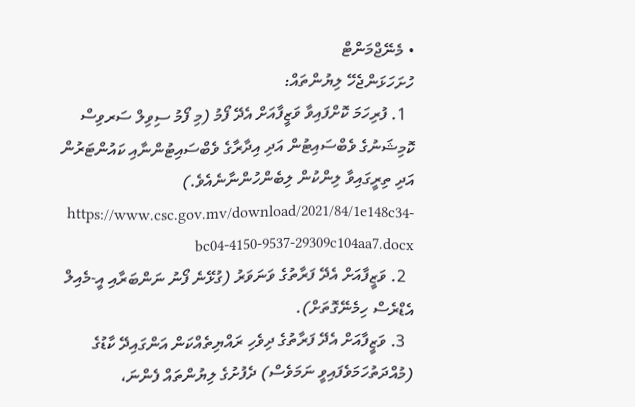• މެނޭޖްމަންޓް
ހުށަހަޅަންޖެހޭ ލިޔުންތައް:
  1. ފުރިހަމަ ކޮށްފައިވާ ވަޒީފާއަށް އެދޭ ފޯމު (މި ފޯމު ސިވިލް ސަރވިސް ކޮމިޝަނުގެ ވެބްސައިޓުން އަދި އިދާރާގެ ވެބްސައިޓުންނާއި ކައުންޓަރުން އަދި ތިރީގައިވާ ލިންކުން ލިބެންހުންނާނެއެވެ.)  https://www.csc.gov.mv/download/2021/84/1e148c34-bc04-4150-9537-29309c104aa7.docx
  2. ވަޒީފާއަށް އެދޭ ފަރާތުގެ ވަނަވަރު (ގުޅޭނެ ފޯނު ނަންބަރާއި އީ-މެއިލް އެޑްރެސް ހިމެނޭގޮތަށް).
  3. ވަޒީފާއަށް އެދޭ ފަރާތުގެ ދިވެހި ރައްޔިތެއްކަން އަންގައިދޭ ކާޑުގެ (މުއްދަތުހަމަވެފައިވީ ނަމަވެސް) ދެފުށުގެ ލިޔުންތައް ފެންނަ،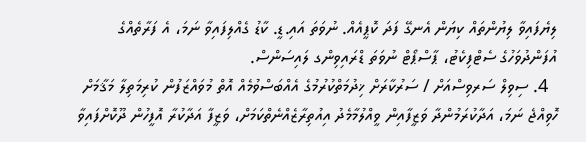ލިޔެފައިވާ ލިޔުންތައް ކިޔަން އެނގޭ ފަދަ ކޮޕީއެއް. ނުވަތަ އައި.ޑީ. ކާޑު ގެއްލިފައިވާ ނަމަ، އެ ފަރާތެއްގެ އުފަންދުވަހުގެ ސެޓްފިކެޓު، ޕާސްޕޯޓް ނުވަތަ ޑްރައިވިންގ ލައިސަންސް.
  4. ސިވިލް ސަރވިސްއަށް / ސަރުކާރަށް ޚިދުމަތްކުރުމުގެ އެއްބަސްވުމެއް އޮތް މުވައްޒަފުން ކުރިމަތިލާ މަޤާމަށް ހޮވިއްޖެ ނަމަ، އަދާކުރަމުންދާ ވަޒީފާއިން ވީއްލުމާމެދު އިއުތިރާޒެއްނެތްކަމަށް، ވަޒީފާ އަދާކުރާ އޮފީހުން ދޫކޮށްފައިވާ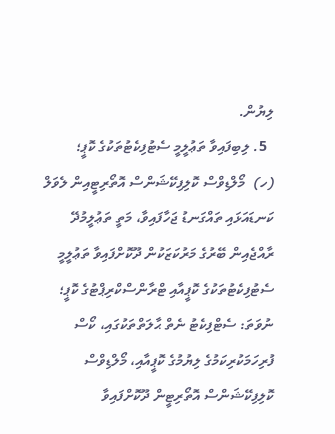ލިޔުން.
  5. ލިބިފައިވާ ތަޢުލީމީ ސެޓުފިކެޓުތަކުގެ ކޮޕީ؛
(ހ)  މޯލްޑިވްސް ކޮލިފިކޭޝަންސް އޮތޯރިޓީއިން ލެވަލް ކަނޑައަޅައި ތައްގަނޑު ޖަހާފައިވާ، މަތީ ތަޢުލީމުދޭ ރާއްޖެއިން ބޭރުގެ މަރުކަޒަކުން ދޫކޮށްފައިވާ ތަޢުލީމީ ސެޓުފިކެޓުތަކުގެ ކޮޕީއާއި ޓްރާންސްކްރިޕްޓުގެ ކޮޕީ؛ ނުވަތަ: ސެޓްފިކެޓު ނެތް ޙާލަތްތަކުގައި، ކޯސް ފުރިހަމަކުރިކަމުގެ ލިޔުމުގެ ކޮޕީއާއި، މޯލްޑިވްސް ކޮލިފިކޭޝަންސް އޮތޯރިޓީން ދޫކޮށްފައިވާ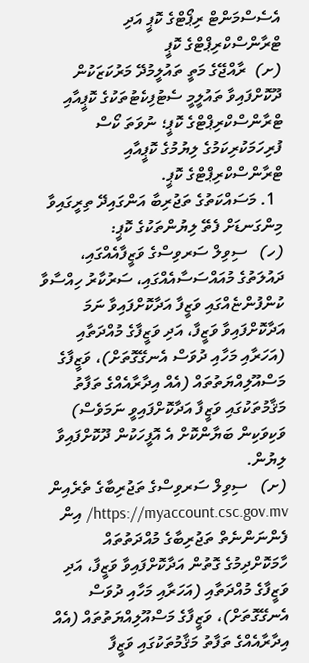އެސެސްމަންޓް ރިޕޯޓްގެ ކޮޕީ އަދި ޓްރާންސްކްރިޕްޓްގެ ކޮޕީ
(ށ)  ރާއްޖޭގެ މަތީ ތައުލީމުދޭ މަރުކަޒަކުން ދޫކޮށްފައިވާ ތައުލީމީ ސެޓުފިކެޓުތަކުގެ ކޮޕީއާއި ޓްރާންސްކްރިޕްޓްގެ ކޮޕީ؛ ނުވަތަ ކޯސް ފުރިހަމަކުރިކަމުގެ ލިޔުމުގެ ކޮޕީއާއި ޓްރާންސްކްރިޕްޓްގެ ކޮޕީ.
  1. މަސައްކަތުގެ ތަޖުރިބާ އަންގައިދޭ ތިރީގައިވާ މިންގަނޑަށް ފެތޭ ލިޔުންތަކުގެ ކޮޕީ:
(ހ)   ސިވިލް ސަރވިސްގެ ވަޒީފާއެއްގައި، ދައުލަތުގެ މުއައްސަސާއެއްގައި، ސަރުކާރު ހިއްސާވާ ކުންފުންޏެއްގައި ވަޒީފާ އަދާކޮށްފައިވާ ނަމަ އަދާކޮށްފައިވާ ވަޒީފާ، އަދި ވަޒީފާގެ މުއްދަތާއި (އަހަރާއި މަހާއި ދުވަސް އެނގޭގޮތަށް)، ވަޒީފާގެ މަސްއޫލިއްޔަތުތައް (އެއް އިދާރާއެއްގެ ތަފާތު މަޤާމުތަކުގައި ވަޒީފާ އަދާކޮށްފައިވީ ނަމަވެސް) ވަކިވަކިން ބަޔާންކޮށް އެ އޮފީހަކުން ދޫކޮށްފައިވާ ލިޔުން.
(ށ)   ސިވިލް ސަރވިސްގެ ތަޖުރިބާގެ ތެރެއިން https://myaccount.csc.gov.mv/ އިން ފެންނަންނެތް ތަޖުރިބާގެ މުއްދަތުތައް ހާމަކޮށްދިމުގެ ގޮތުން އަދާކޮށްފައިވާ ވަޒީފާ، އަދި ވަޒީފާގެ މުއްދަތާއި (އަހަރާއި މަހާއި ދުވަސް އެނގޭގޮތަށް)، ވަޒީފާގެ މަސްއޫލިއްޔަތުތައް (އެއް އިދާރާއެއްގެ ތަފާތު މަޤާމުތަކުގައި ވަޒީފާ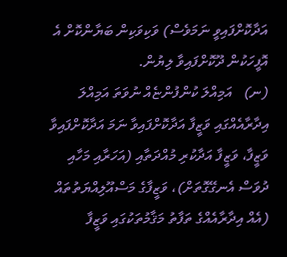އަދާކޮށްފައިވީ ނަމަވެސް) ވަކިވަކިން ބަޔާންކޮށް އެ އޮފީހަކުން ދޫކޮށްފައިވާ ލިޔުން.
(ނ)   އަމިއްލަ ކުންފުންޏެއް ނުވަތަ އަމިއްލަ އިދާރާއެއްގައި ވަޒީފާ އަދާކޮށްފައިވާ ނަމަ އަދާކޮށްފައިވާ ވަޒީފާ، ވަޒީފާ އަދާކުރި މުއްދަތާއި (އަހަރާއި މަހާއި ދުވަސް އެނގޭގޮތަށް)، ވަޒީފާގެ މަސްއޫލިއްޔަތުތައް (އެއް އިދާރާއެއްގެ ތަފާތު މަޤާމުތަކުގައި ވަޒީފާ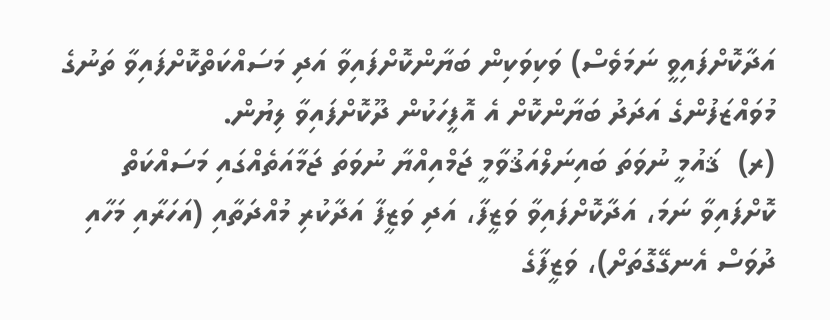އަދާކޮށްފައިވީ ނަމަވެސް) ވަކިވަކިން ބަޔާންކޮށްފައިވާ އަދި މަސައްކަތްކޮށްފައިވާ ތަނުގެ މުވައްޒަފުންގެ އަދަދު ބަޔާންކޮށް އެ އޮފީހަކުން ދޫކޮށްފައިވާ ލިޔުން.
(ރ)  ޤައުމީ ނުވަތަ ބައިނަލްއަޤުވާމީ ޖަމްއިއްޔާ ނުވަތަ ޖަމާއަތެއްގައި މަސައްކަތް ކޮށްފައިވާ ނަމަ، އަދާކޮށްފައިވާ ވަޒީފާ، އަދި ވަޒީފާ އަދާކުރި މުއްދަތާއި (އަހަރާއި މަހާއި ދުވަސް އެނގޭގޮތަށް)، ވަޒީފާގެ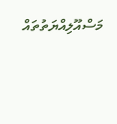މަސްއޫލިއްޔަތުތައް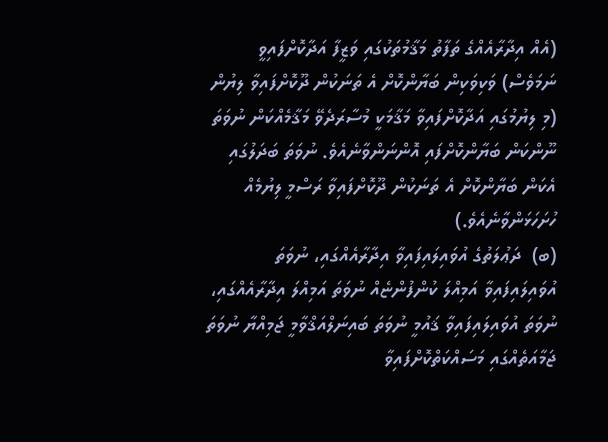(އެއް އިދާރާއެއްގެ ތަފާތު މަޤާމުތަކުގައި ވަޒީފާ އަދާކޮށްފައިވީ ނަމަވެސް) ވަކިވަކިން ބަޔާންކޮށް އެ ތަނަކުން ދޫކޮށްފައިވާ ލިޔުން (މި ލިޔުމުގައި އަދާކޮށްފައިވާ މަޤާމަކީ މުސާރަދެވޭ މަޤާމެއްކަން ނުވަތަ ނޫންކަން ބަޔާންކޮށްފައި އޮންނަންވާނެއެވެ. ނުވަތަ ބަދަލުގައި އެކަން ބަޔާންކޮށް އެ ތަނަކުން ދޫކޮށްފައިވާ ރަސްމީ ލިޔުމެއް ހުށަހަޅަންވާނެއެވެ.)
(ބ)  ދަޢުލަތުގެ އުވައިލައިފައިވާ އިދާރާއެއްގައި، ނުވަތަ އުވައިލައިފައިވާ އަމިއްލަ ކުންފުންޏެއް ނުވަތަ އަމިއްލަ އިދާރާއެއްގައި، ނުވަތަ އުވައިލައިފައިވާ ޤައުމީ ނުވަތަ ބައިނަލްއަޤްވާމީ ޖަމިއްޔާ ނުވަތަ ޖަމާއަތެއްގައި މަސައްކަތްކޮށްފައިވާ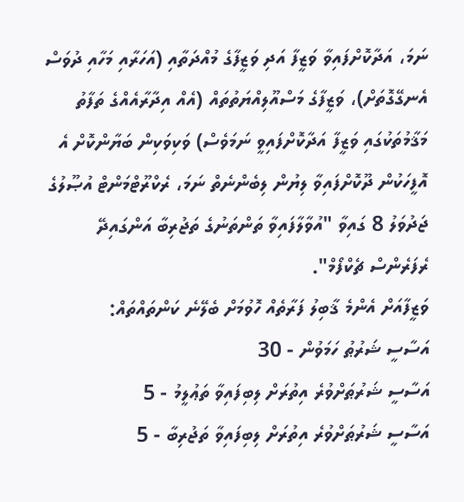ނަމަ، އަދާކޮށްފައިވާ ވަޒީފާ އަދި ވަޒީފާގެ މުއްދަތާއި (އަހަރާއި މަހާއި ދުވަސް އެނގޭގޮތަށް)، ވަޒީފާގެ މަސްއޫލިއްޔަތުތައް (އެއް އިދާރާއެއްގެ ތަފާތު މަޤާމުތަކުގައި ވަޒީފާ އަދާކޮށްފައިވީ ނަމަވެސް) ވަކިވަކިން ބަޔާންކޮށް އެ އޮފީހަކުން ދޫކޮށްފައިވާ ލިޔުން ލިބެންނެތް ނަމަ، ރެކްރޫޓްމަންޓް އުޞޫލުގެ ޖަދުވަލު 8 ގައިވާ "އުވާލާފައިވާ ތަންތަނުގެ ތަޖުރިބާ އަންގައިދޭ ރެފަރެންސް ޗެކްފޯމް".
ވަޒީފާއަށް އެންމެ ޤާބިލު ފަރާތެއް ހޮވުމަށް ބެލޭނެ ކަންތައްތައް:
އަސާސީ ޝަރުޠު ހަމަވުން - 30
އަސާސީ ޝަރުޠަށްވުރެ އިތުރަށް ލިބިފައިވާ ތަޢުލީމު - 5
އަސާސީ ޝަރުޠަށްވުރެ އިތުރަށް ލިބިފައިވާ ތަޖުރިބާ - 5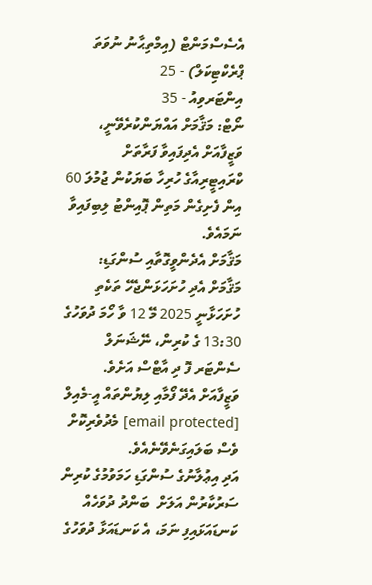އެސެސްމަންޓް (އިމްތިޙާނު ނުވަތަ ޕްރެކްޓިކަލް) - 25
އިންޓަރވިއު - 35
ނޯޓް: މަޤާމަށް އައްޔަންކުރެވޭނީ، ވަޒީފާއަށް އެދިފައިވާ ފަރާތަށް ކްރައިޓީރިއާގެ ހުރިހާ ބަޔަކުން ޖުމުލަ 60 އިން ފެށިގެން މަތިން ޕޮއިންޓު ލިބިފައިވާ ނަމައެވެ.
މަޤާމަށް އެދެންވީގޮތާއި ސުންގަޑި:
މަޤާމަށް އެދި ހުށަހަޅަންޖެހޭ ތަކެތި ހުށަހަޅާނީ 2025 މޭ 12 ވާ ހޯމަ ދުވަހުގެ 13:30 ގެ ކުރިން، ނޭޝަނަލް ސެންޓަރ ފޮ ދި އާޓްސް އަށެވެ. ވަޒީފާއަށް އެދޭ ފޯމާއި ލިޔުންތައް އީ-މެއިލް [email protected] މެދުވެރިކޮށް ވެސް ބަލައިގަނެވޭނެއެވެ.
އަދި އިޢުލާނުގެ ސުންގަޑި ހަމަވުމުގެ ކުރިން ސަރުކާރުން އަލަށް  ބަންދު ދުވަހެއް ކަނޑައަޅައިފި ނަމަ، އެ ކަނޑައަޅާ ދުވަހުގެ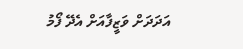އަދަދަށް ވަޒީފާއަށް އެދޭ ފޯމު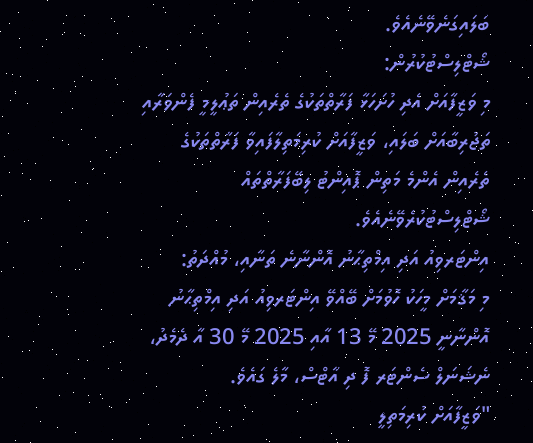ބަލައިގަނެވޭނެއެވެ.
ޝޯޓްލިސްޓުކުރުން:
މި ވަޒީފާއަށް އެދި ހުށަހަޅާ ފަރާތްތަކުގެ ތެރެއިން ތަޢުލީމީ ފެންވަރާއި ތަޖުރިބާއަށް ބަލައި، ވަޒީފާއަށް ކުރިމަތިލާފައިވާ ފަރާތްތަކުގެ ތެރެއިން އެންމެ މަތިން ޕޮއިންޓު ލިބޭފަރާތްތައް ޝޯޓްލިސްޓުކުރެވޭނެއެވެ.
އިންޓަރވިއު އަދި އިމްތިޙާނު އޮންނާނެ ތަނާއި، މުއްދަތު:
މި މަޤާމަށް މީހަކު ހޮވުމަށް ބޭއްވޭ އިންޓަރވިއު އަދި އިމްތިޙާނު އޮންނާނީ 2025 މޭ 13 އާއި 2025 މޭ 30 އާ ދެމެދު، ނެޝަނަލް ސެންޓަރ ފޮ ދި އާޓްސް، މާލެ ގައެވެ.
"ވަޒީފާއަށް ކުރިމަތިލީ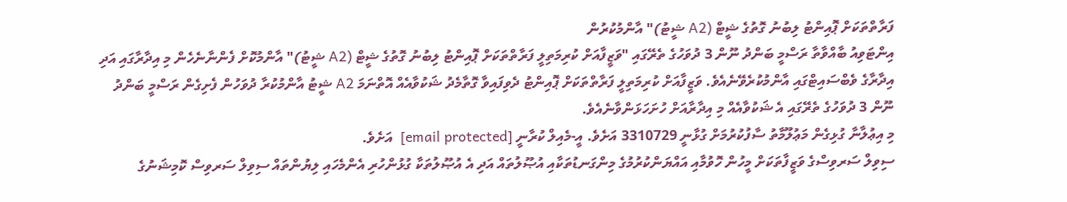ފަރާތްތަކަށް ޕޮއިންޓު ލިބުނު ގޮތުގެ ޝީޓް (A2 ޝީޓު)" އާންމުކުރުން
އިންޓަވިއު ބާއްވާތާ ރަސްމީ ބަންދު ނޫން 3 ދުވަހުގެ ތެރޭގައި "ވަޒީފާއަށް ކުރިމަތިލީ ފަރާތްތަކަށް ޕޮއިންޓު ލިބުނު ގޮތުގެ ޝީޓް (A2 ޝީޓު)" އާންމުކޮށް ފެންނާނެހެން މި އިދާރާގައި އަދި އިދާރާގެ ވެބްސައިޓްގައި އާންމުކުރެވޭނެއެވެ. ވަޒީފާއަށް ކުރިމަތިލީ ފަރާތްތަކަށް ޕޮއިންޓު ދެވިފައިވާ ގޮތާމެދު ޝަކުވާއެއް އޮތްނަމަ A2 ޝީޓު އާންމުކުރާ ދުވަހުން ފެށިގެން ރަސްމީ ބަންދު ނޫން 3 ދުވަހުގެ ތެރޭގައި އެ ޝަކުވާއެއް މި އިދާރާއަށް ހުށަހަޅަންވާނެއެވެ.
މި އިޢުލާނާ ގުޅިގެން މަޢުލޫމާތު ސާފުކުރުމަށް ގުޅާނީ 3310729 އަށެވެ. އީ-މެއިލް ކުރާނީ [email protected]  އަށެވެ.
ސިވިލް ސަރވިސްގެ ވަޒީފާތަކަށް މީހުން ހޮވުމާއި އައްޔަންކުރުމުގެ މިންގަނޑުތަކާއި އުޞޫލުތައް އަދި އެ އުޞޫލުތަކާ ގުޅުންހުރި އެންމެހައި ލިޔުންތައް ސިވިލް ސަރވިސް ކޮމިޝަނުގެ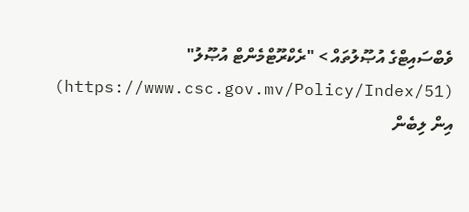ވެބްސައިޓްގެ އުޞޫލުތައް > "ރެކްރޫޓްމެންޓް އުޞޫލު" (https://www.csc.gov.mv/Policy/Index/51) އިން ލިބެން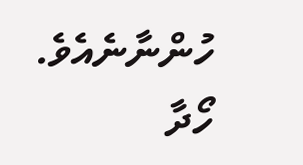ހުންނާނެއެވެ.
ހޯދާ